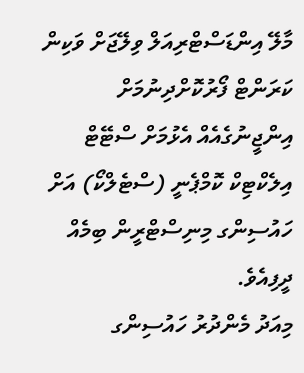މާލޭ އިންޑަސްޓްރިއަލް ވިލޭޖަށް ވަކިން ކަރަންޓް ފޯރުކޮށްދިނުމަށް އިންޖީނުގެއެއް އެޅުމަށް ސްޓޭޓް އިލެކްޓިކް ކޮމްޕެނީ (ސްޓެލްކޯ) އަށް ހައުސިންގ މިނިސްޓްރީން ބިމެއް ދީފިއެވެ.
މިއަދު މެންދުރު ހައުސިންގ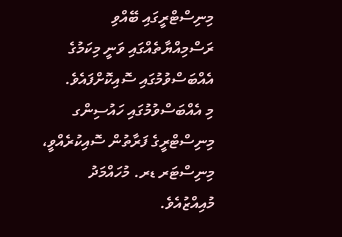މިނިސްޓްރީގައި ބޭއްވި ރަސްމިއްޔާތެއްގައި ވަނީ މިކަމުގެ އެއްބަސްވުމުގައި ސޮއިކޮށްފައެވެ.
މި އެއްބަސްވުމުގައި ހައުސިންގ މިނިސްޓްރީގެ ފަރާތުން ސޮއިކުރެއްވީ، މިނިސްޓަރ ޑރ. މުހައްމަދު މުއިއްޒުއެވެ.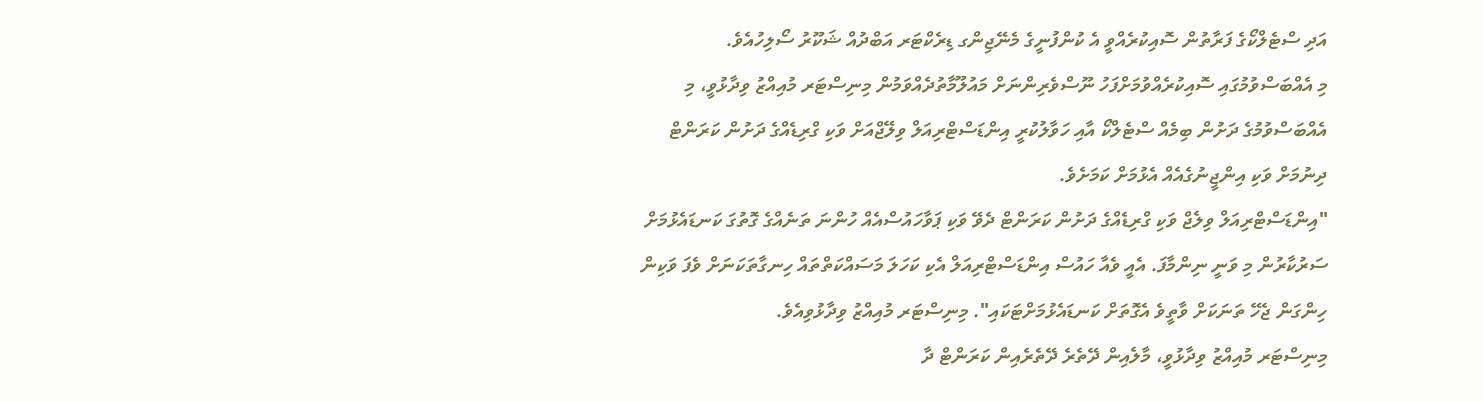އަދި ސްޓެލްކޯގެ ފަރާތުން ސޮއިކުރެއްވީ އެ ކުންފުނީގެ މެނޭޖިންގ ޑިރެކްޓަރ އަބްދުއް ޝަކޫރު ސޯލިހުއެވެ.
މި އެއްބަސްވުމުގައި ސޮއިކުރެއްވުމަށްފަހު ނޫސްވެރިންނަށް މައުލޫމާތުދެއްވަމުން މިނިސްޓަރ މުއިއްޒު ވިދާޅުވީ، މި އެއްބަސްވުމުގެ ދަށުން ބިމެއް ސްޓެލްކޯ އާއި ހަވާލުކުރީ އިންޑަސްޓްރިއަލް ވިލޭޖްއަށް ވަކި ގްރިޑެއްގެ ދަށުން ކަރަންޓް ދިނުމަށް ވަކި އިންޖީނުގެއެއް އެޅުމަށް ކަމަށެވެ.
"އިންޑަސްޓްރިއަލް ވިލެޖް ވަކި ގްރިޑެއްގެ ދަށުން ކަރަންޓް ދެވޭ ވަކި ޕަވާހައުސްއެއް ހުންނަ ތަނެއްގެ ގޮތުގަ ކަނޑައެޅުމަށް ސަރުކާރުން މި ވަނީ ނިންމާފަ. އެއީ ވެއާ ހައުސް އިންޑަސްޓްރިއަލް އެކި ކަހަލަ މަސައްކަތްތައް ހިނގާތަކަނަށް ވެފަ ވަކިން ހިންގަން ޖެހޭ ތަނަކަށް ވާތީވެ އެގޮތަށް ކަނޑައެޅުމަށްޓަކައި". މިނިސްޓަރ މުއިއްޒު ވިދާޅުވިއެވެ.
މިނިސްޓަރ މުއިއްޒު ވިދާޅުވީ، މާލެއިން ދޭތެރެ ދޭތެރެއިން ކަރަންޓް ދާ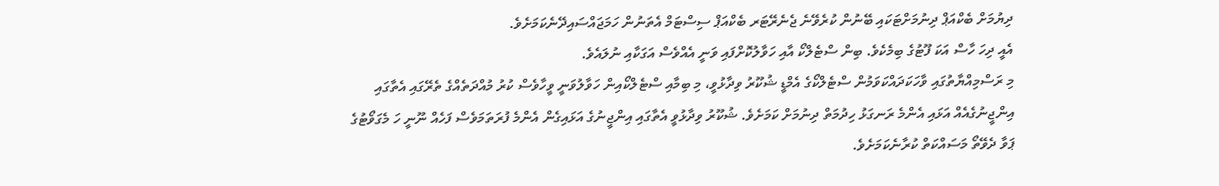ދިޔުމަށް ބެކްއަޕް ދިނުމަށްޓަކައި ބޭނުން ކުރެވޭނެ ޖެނެރޭޓަރ ބެކްއަޕް ސިސްޓަމް އެތަނުން ހަމަޖައްސައިދޭނެކަމަށެވެ.
އެއީ ދިހަ ހާސް އަކަ ފޫޓުގެ ބިމެކެވެ. ބިން ސްޓެލްކޯ އާއި ހަވާލުކޮށްފައި ވަނީ އެއްވެސް އަގަކާއި ނުލައެވެ.
މި ރަސްމިއްޔާތުގައި ވާހަކަދައްކަވަމުން ސްޓެލްކޯގެ އެމްޑީ ޝުކޫރު ވިދާޅުވީ، މި ބިމާއި ސްޓެލްކޯއިން ހަވާލުވަނީ ވީހާވެސް ކުރު މުއްދަތެއްގެ ތެރޭގައި އެތާގައި އިންޖީނުގެއެއް އަޅައި އެންމެ ރަނގަޅު ހިދުމަތް ދިނުމަށް ކަމަށެވެ. ޝުކޫރު ވިދާޅުވީ އެތާގައި އިންޖީނުގެ އަޅައިގެން އެންމެ ފުރަތަމަވެސް ފަހެއް ނޫނީ ހަ މެގަވޯޓުގެ ޕަވާ ދެވޭތޯ މަސައްކަތް ކުރާނެކަމަށެވެ.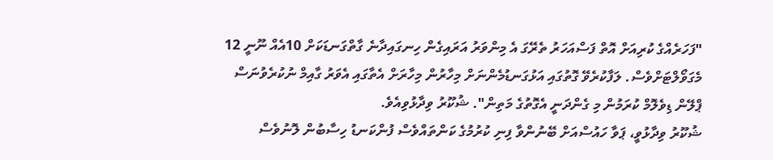"ފަހަރެއްގެ ކުރިއަށް އޮތް ފަސްއަހަރު ތެރޭގަ އެ މިންވަރު އަރައިގެން ހިނގައިދާނެ ގާތްގަނޑަކަށް 10އެއް ނޫނީ 12 މެގަވޯލްޓަށްވެސް. ލަފާކުރެވޭ ގޮތުގައި އަޅުގަނޑުމެންނަށް މިހާރުން މިހާރަށް އެތާގައި އެވަރު ގާއިމް ނުކުރެވުނަސް ޕްލޭން ޑިވެލޮމް ކުރަމުން މި ގެންދަނީ އެގޮތުގެ މަތިން". ޝުކޫރު ވިދާޅުވިއެވެ.
ޝުކޫރު ވިދާޅުވީ، ޕަވާ ހައުސްއަށް ބޭނުންވާ ފިނި ކުރުމުގެ ކަންތައްވެސް ފުންކަނޑު ހިސާބުން ލޮނުވެސް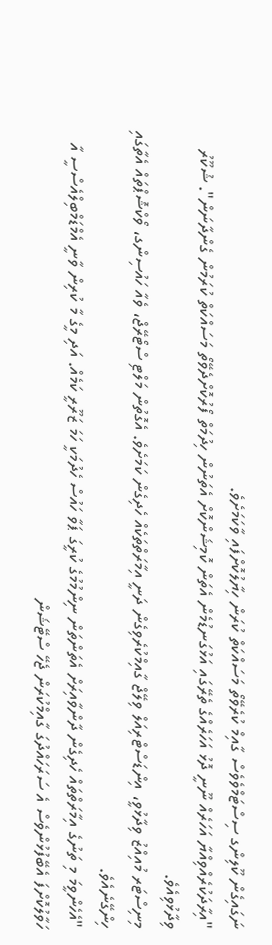ނަގައިގެން ކޫލިންގ ސިސްޓަމްވެވެސް ގާއިމް ކުރެވޭތޯ މަސައްކަތް ކުރަން ހިޔާލުކޮށްފައި ވާކަމަށެވެ.
"އިރާދަކުރެއްވިއްޔާ އަހަރެއް ނޫނީ ދޮޅު އަހަރެއްގެ ތެރޭގައި އަޅުގަނޑުމެން އެތަން ކޮމިޝަންކޮށް އެތަނުން ހިދުމަތް ފޯރުކޮށްދެވޭތޯ މަސައްކަތް ކުރަމުން ގެންދާނަން". ޝުކޫރު ވިދާޅުވިއެވެ.
މިނިސްޓަރ މުއިއްޒު ވިދާޅުވީ، އިންޑަސްޓްރިއަލް ވިލޭޖް ގާއިމްކުރެވިގެން ދަނީ އިމާރަތްތަކެއް ހެދިގެން ކަމަށެވެ. އެގޮތުން މަލްޓި ސްޓޯރޭޖް، ވެއާ ހައުސިންގ، ވޯކްޝޮޕްތައް އެތާގައި ހިންގޭނެއެވެ.
"އެހެންވީމަ މި ތަނުގެ އިމާރަތްތައް ހެދިގެން ދާންވާއިރަށް އެތަންތަން ނިންމުމުގެ ކުރީގަ ޕަވާ ހައުސް ހެދުމަކީ ހަމަ ޒަރޫރީ ކަމެއް. އަދި މީގެ މާ ކުރިން ވާނީ އެމްޑަމްބިލްއެސްސީ އާ ހަވާލުކޮށްފަ އެބޭފުޅުންވެސް އެ ސަރަހައްދުގަ ގާއިމްކުރަން ޖެހޭ ސްޓޭޝަން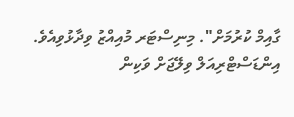ގާއިމް ކުރުމަށް". މިނިސްޓަރ މުއިއްޒު ވިދާޅުވިއެވެ.
އިންޑަސްޓްރިއަލް ވިލޭޖަށް ވަކިން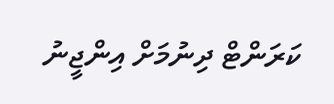ކަރަންޓް ދިނުމަށް އިންޖީނު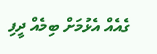ގެއެއް އެޅުމަށް ބިމެއް ދީފި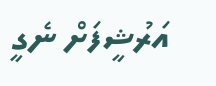އަރުޝީފަށް ނެގީ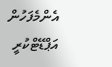އެންމެފަހުން އަޕްޑޭޓްކުރީ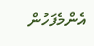އެންމެފަހުން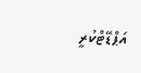އަޕްޑޭޓްކުރީ